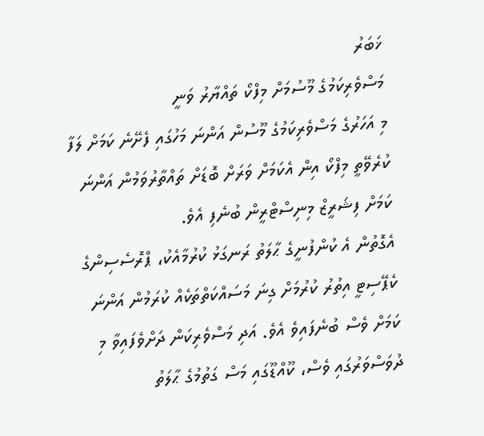ޚަބަރު
މަސްވެރިކަމުގެ މޫސުމަށް މިފްކޯ ތައްޔާރު ވަނީ
މި އަހަރުގެ މަސްވެރިކަމުގެ މޫސުން އަންނަ މަހުގައި ފެށޭނެ ކަމަށް ލަފާ ކުރެވޭތީ މިފްކޯ އިން އެކަމަށް ވަރަށް ބޮޑަށް ތައްތާރުވަމުން އަންނަ ކަމަށް ފިޝަރީޒް މިނިސްޓްރީން ބުނެފި އެވެ.
އެގޮތުން އެ ކުންފުނީގެ ޙާލަތު ރަނގަޅު ކުރުމާއެކު، ޕްރޮސެސިންގެ ކެޕޭސިޓީ އިތުރު ކުރުމަށް ގިނަ މަސައްކަތްތަކެއް ކުރަމުން އަންނަ ކަމަށް ވެސް ބުނެފައިވެ އެވެ. އަދި މަސްވެރިކަން ދަށްވެފައިވާ މި ދުވަސްވަރުގައި ވެސް، ކޫއްޑޫގައި މަސް ގަތުމުގެ ޙާލަތު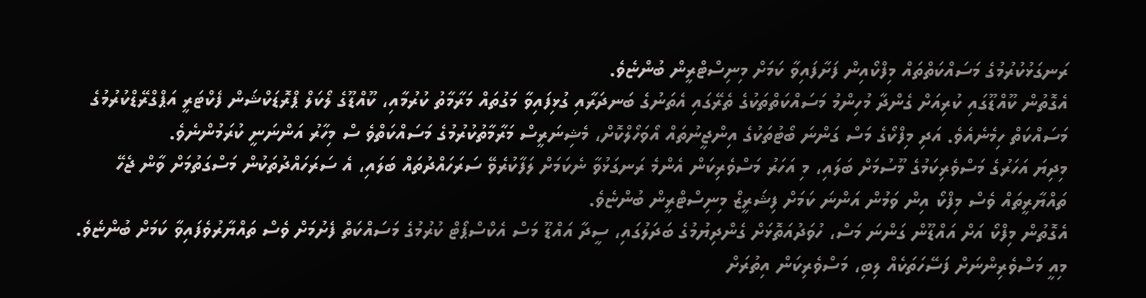ރަނގަޅުކުރުމުގެ މަސައްކަތްތައް މިފްކޯއިން ފަށާފައިވާ ކަމަށް މިނިސްޓްރީން ބުންޏެވެ.
އެގޮތުން ކޫއްޑޫގައި ކުރިއަށް ގެންދާ މުހިންމު މަސައްކަތްތަކުގެ ތެރޭގައި އެތަނުގެ ބަނދަރާއި ގުޅިފައިވާ މަގުތައް މަރާމާތު ކުރުމާއި، ކޫއްޑޫގެ ލޯކަލް ޕްރޮޑަކްޝަން ފެކްޓަރީ އަޕްގްރޭޑްކުރުމުގެ މަސައްކަތް ހިމެނެއެވެ. އަދި މިފްކޯގެ މަސް ގަންނަ ބޯޓުތަކުގެ އިންޖީނުތައް އޯވަހޯލްކޮށް، މެޝިނަރީސް މަރާމާތުކުރުމުގެ މަސައްކަތްވެ ސް މިހާރު އަންނަނީ ކުރަމުންނެވެ.
މިދިޔަ އަހަރުގެ މަސްވެރިކަމުގެ މޫސުމަށް ބަލައި، މި އަހަރު މަސްވެރިކަން އެންމެ ރަނގަޅުވާ ނެކަމަށް ލަފާކުރެވޭ ސަރަހައްދުތައް ބަލައި، އެ ސަރަހައްދުތަކުން މަސްގަތުމަށް ވާން ޖެހޭ ތައްޔާރީތައް ވެސް މިފްކޯ އިން ވަމުން އަންނަ ކަމަށް ފިޝަރީޒް މިނިސްޓްރީން ބުންޏެވެ.
އެގޮތުން މިފްކޯ އަށް އައްޑޫން ގަންނަ މަސް، ހުވަދުއަތޮޅަށް ގެންދިޔުމުގެ ބަދަލުގައި، ސީދާ އައްޑޫ މަސް އެކްސްޕޯޓް ކުރުމުގެ މަސައްކަތް ފެށުމަށް ވެސް ތައްޔާރުވެފައިވާ ކަމަށް ބުންޏެވެ. މިއީ މަސްވެރިންނަށް ފަސޭހަތަކެއް ލިބި، މަސްވެރިކަން އިތުރަށް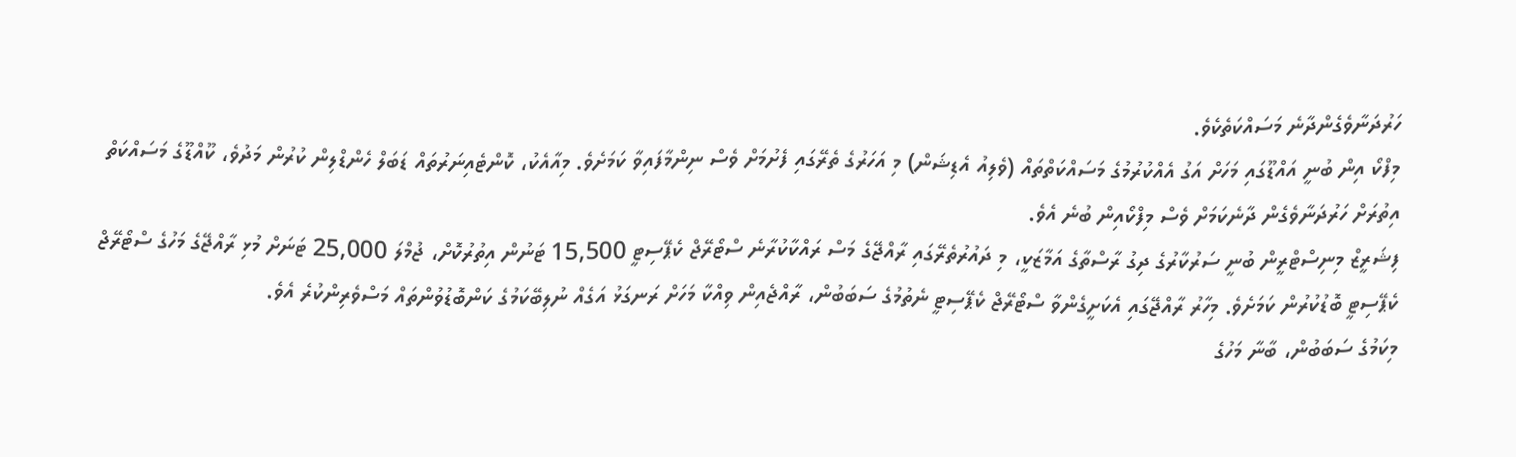ހަރުދަނާވެގެންދާނެ މަސައްކަތެކެވެ.
މިފްކޯ އިން ބުނީ އައްޑޫގައި މަހަށް އަގު އެއްކުރުމުގެ މަސައްކަތްތައް (ވެލިއު އެޑިޝަން) މި އަހަރުގެ ތެރޭގައި ފެށުމަށް ވެސް ނިންމާފައިވާ ކަމަށެވެ. މިއާއެކު، ކޮންޓެއިނަރުތައް ޑަބަލް ހެންޑްލިން ކުރުން މަދުވެ، ކޫއްޑޫގެ މަސައްކަތް އިތުރަށް ހަރުދަނާވެގެން ދާނެކަމަށް ވެސް މިފްކޯއިން ބުނެ އެވެ.
ފިޝަރީޒް މިނިސްޓްރީން ބުނީ ސަރުކާރުގެ ދިގު ރާސްތާގެ އަމާޒަކީ، މި ދައުރުތެރޭގައި ރާއްޖޭގެ މަސް ރައްކާކުރާނެ ސްޓޯރޭޖް ކެޕޭސިޓީ 15,500 ޓަނުން އިތުރުކޮށް، ޖުމްލަ 25,000 ޓަނަށް މުޅި ރާއްޖޭގެ މަހުގެ ސްޓޯރޭޖް ކެޕޭސިޓީ ބޮޑުކުރުން ކަމަށެވެ. މިހާރު ރާއްޖޭގައި އެކަށީގެންވާ ސްޓޯރޭޖް ކެޕޭސިޓީ ނެތުމުގެ ސަބަބުން، ރާއްޖެއިން ވިއްކާ މަހަށް ރަނގަޅު އަގެއް ނުލިބޭކަމުގެ ކަންބޮޑުވުންތައް މަސްވެރިންކުރެ އެވެ.
މިކަމުގެ ސަބަބުން، ބާނާ މަހުގެ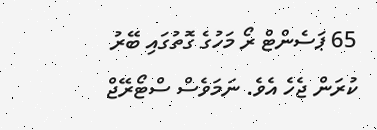65 ޕަސެންޓް ރޯ މަހުގެ ގޮތުގައި ބޭރު ކުރަން ޖެހެ އެވެ. ނަމަވެސް ސްޓޯރޭޖް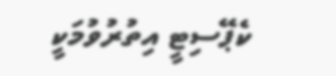ކެޕޭސިޓީ އިތުރުވުމަކީ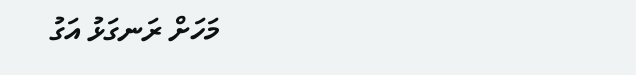މަހަށް ރަނގަޅު އަގު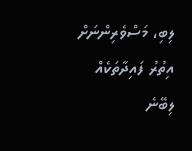ލިބި، މަސްވެރިންނަށް އިތުރު ފައިދާތަކެއް ލިބޭނެ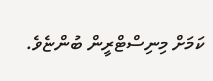ކަމަށް މިނިސްޓްރީން ބުންޏެވެ.